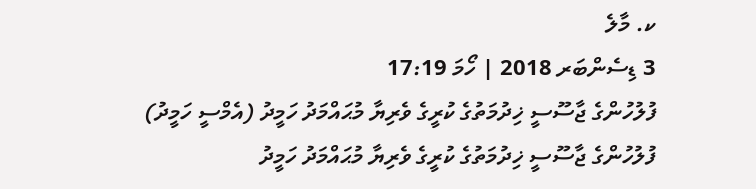ކ. މާލެ
3 ޑިސެންބަރ 2018 | ހޯމަ 17:19
ފުލުހުންގެ ޖާސޫސީ ޚިދުމަތުގެ ކުރީގެ ވެރިޔާ މުޙައްމަދު ހަމީދު (އެމްސީ ހަމީދު)
ފުލުހުންގެ ޖާސޫސީ ޚިދުމަތުގެ ކުރީގެ ވެރިޔާ މުޙައްމަދު ހަމީދު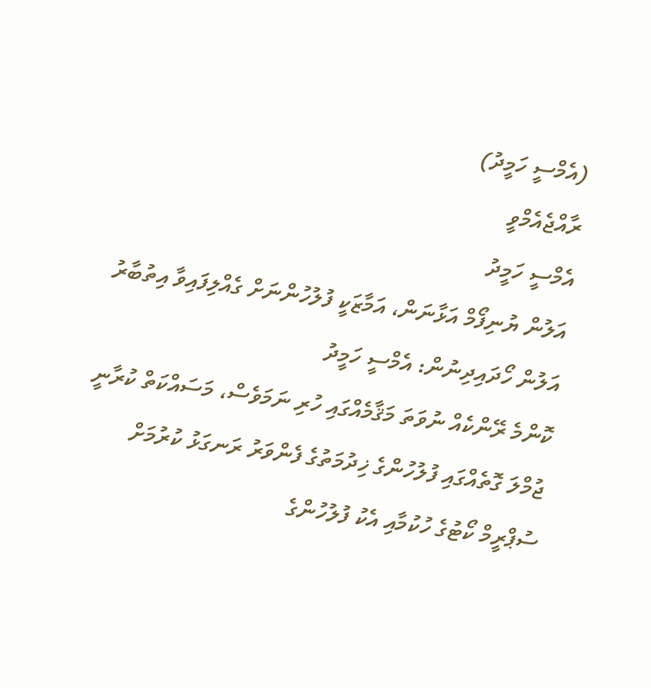(އެމްސީ ހަމީދު)
ރާއްޖެއެމްވީ
އެމްސީ ހަމީދު
އަލުން ޔުނިފޯމް އަޅާނަން، އަމާޒަކީ ފުލުހުންނަށް ގެއްލިފައިވާ އިތުބާރު އަލުން ހޯދައިދިނުން: އެމްސީ ހަމީދު
ކޮންމެ ރޭންކެއް ނުވަތަ މަޤާމެއްގައި ހުރި ނަމަވެސް، މަސައްކަތް ކުރާނީ ޖުމްލަ ގޮތެއްގައި ފުލުހުންގެ ޚިދުމަތުގެ ފެންވަރު ރަނގަޅު ކުރުމަށް
ސުޕްރީމް ކޯޓުގެ ހުކުމާއި އެކު ފުލުހުންގެ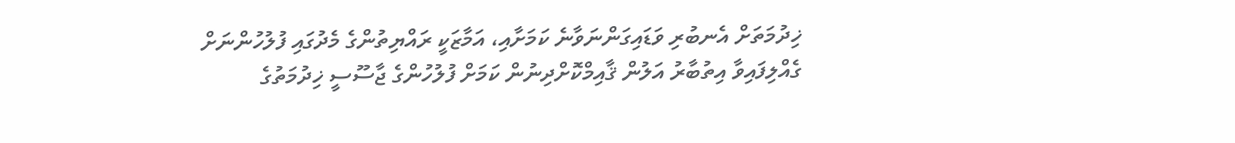ޚިދުމަތަށް އެނބުރި ވަޑައިގަންނަވާނެ ކަމަށާއި، އަމާޒަކީ ރައްޔިތުންގެ މެދުގައި ފުލުހުންނަށް ގެއްލިފައިވާ އިތުބާރު އަލުން ޤާއިމްކޮށްދިނުން ކަމަށް ފުލުހުންގެ ޖާސޫސީ ޚިދުމަތުގެ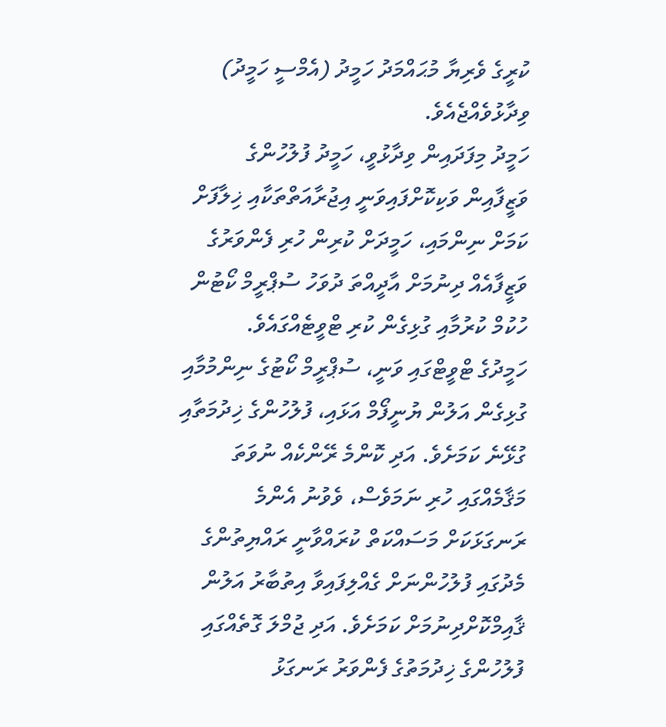ކުރީގެ ވެރިޔާ މުޙައްމަދު ހަމީދު (އެމްސީ ހަމީދު) ވިދާޅުވެއްޖެއެވެ.
ހަމީދު މިފަދައިން ވިދާޅުވީ، ހަމީދު ފުލުހުންގެ ވަޒީފާއިން ވަކިކޮށްފައިވަނީ އިޖުރާއަތްތަކާއި ޚިލާފަށް ކަމަށް ނިންމައި، ހަމީދަށް ކުރިން ހުރި ފެންވަރުގެ ވަޒީފާއެއް ދިނުމަށް އާދީއްތަ ދުވަހު ސުޕްރީމް ކޯޓުން ހުކުމް ކުރުމާއި ގުޅިގެން ކުރި ޓްވީޓެއްގައެވެ.
ހަމީދުގެ ޓްވީޓްގައި ވަނީ، ސުޕްރީމް ކޯޓުގެ ނިންމުމާއި ގުޅިގެން އަލުން ޔުނީފޯމް އަޅައި، ފުލުހުންގެ ޚިދުމަތާއި ގުޅޭނެ ކަމަށެވެ. އަދި ކޮންމެ ރޭންކެއް ނުވަތަ މަޤާމެއްގައި ހުރި ނަމަވެސް، ވެވުނު އެންމެ ރަނގަޅަކަށް މަސައްކަތް ކުރައްވާނީ ރައްޔިތުންގެ މެދުގައި ފުލުހުންނަށް ގެއްލިފައިވާ އިތުބާރު އަލުން ޤާއިމްކޮށްދިނުމަށް ކަމަށެވެ. އަދި ޖުމްލަ ގޮތެއްގައި ފުލުހުންގެ ޚިދުމަތުގެ ފެންވަރު ރަނގަޅު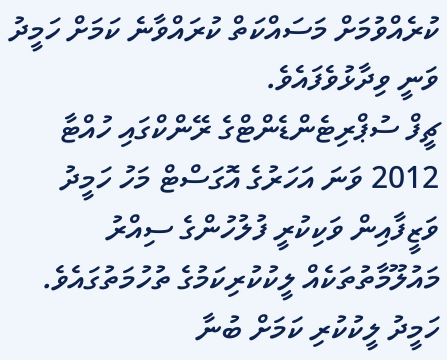ކުރެއްވުމަށް މަސައްކަތް ކުރައްވާނެ ކަމަށް ހަމީދު ވަނީ ވިދާޅުވެފައެވެ.
ޗީފް ސުޕްރިޓެންޑެންޓްގެ ރޭންކްގައި ހުއްޓާ 2012 ވަނަ އަހަރުގެ އޮގަސްޓް މަހު ހަމީދު ވަޒީފާއިން ވަކިކުރީ ފުލުހުންގެ ސިއްރު މައުލޫމާތުތަކެއް ލީކުކުރިކަމުގެ ތުހުމަތުގައެވެ. ހަމީދު ލީކުކުރި ކަމަށް ބުނާ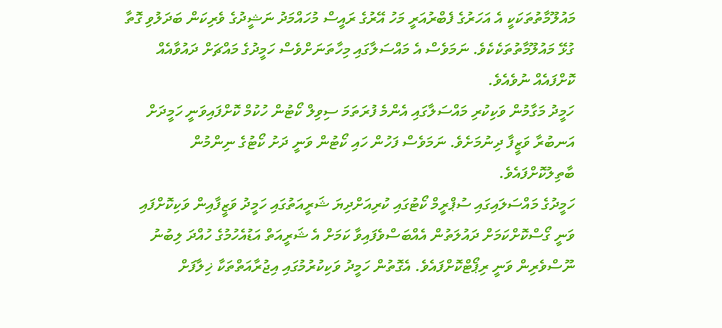މައުލޫމާތުތަކަކީ އެ އަހަރުގެ ފެބްރުއަރީ މަހު އޭރުގެ ރައީސް މުހައްމަދު ނަޝީދުގެ ވެރިކަން ބަދަލުވި ގޮތާ ގުޅޭ މައުލޫމާތުތަކެކެވެ. ނަމަވެސް އެ މައްސަލާގައި މިހާތަނަށްވެސް ހަމީދުގެ މައްޗަށް ދައުވާއެއް ކޮށްފައެއް ނުވެއެވެ.
ހަމީދު މަގާމުން ވަކިކުރި މައްސަލާގައި އެންމެ ފުރަތަމަ ސިވިލް ކޯޓުން ހުކުމް ކޮށްފައިވަނީ ހަމީދަށް އަނބުރާ ވަޒީފާ ދިނުމަށެވެ. ނަމަވެސް ފަހުން ހައި ކޯޓުން ވަނީ ދަށު ކޯޓުގެ ނިންމުން ބާތިލުކޮށްފައެވެ.
ހަމީދުގެ މައްސަލައިގައި ސުޕްރީމް ކޯޓުގައި ކުރިއަށްދިޔަ ޝަރީއަތުގައި ހަމީދު ވަޒީފާއިން ވަކިކޮށްފައި ވަނީ ގޯސްކޮށްކަމަށް ދައުލަތުން އެއްބަސްވެފައިވާ ކަމަށް އެ ޝަރީއަތް އަޑުއެހުމުގެ ހުއްދަ ލިބުނު ނޫސްވެރިން ވަނީ ރިޕޯޓްކޮށްފައެވެ. އެގޮތުން ހަމީދު ވަކިކުރުމުގައި އިޖުރާއަތްތަކާ ޚިލާފަށް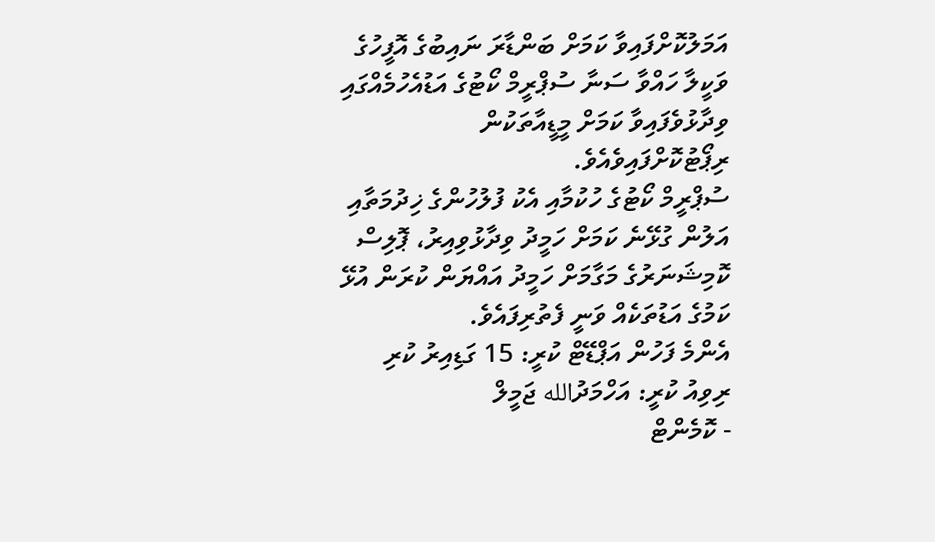އަމަލުކޮށްފައިވާ ކަމަށް ބަންޑާރަ ނައިބުގެ އޮފީހުގެ ވަކީލާ ހައްވާ ސަނާ ސުޕްރީމް ކޯޓުގެ އަޑުއެހުމެއްގައި ވިދާޅުވެފައިވާ ކަމަށް މީޑީއާތަކުން ރިޕޯޓުކޮށްފައިވެއެވެ.
ސުޕްރީމް ކޯޓުގެ ހުކުމާއި އެކު ފުލުހުންގެ ޚިދުމަތާއި އަލުން ގުޅޭނެ ކަމަށް ހަމީދު ވިދާޅުވިއިރު، ޕޮލިސް ކޮމިޝަނަރުގެ މަގާމަށް ހަމީދު އައްޔަން ކުރަން އުޅޭ ކަމުގެ އަޑުތަކެއް ވަނީ ފެތުރިފައެވެ.
އެންމެ ފަހުން އަޕްޑޭޓް ކުރީ: 15 ގަޑިއިރު ކުރި
ރިވިއު ކުރީ: އަހްމަދުالله ޖަމީލް
- ކޮމެންޓް